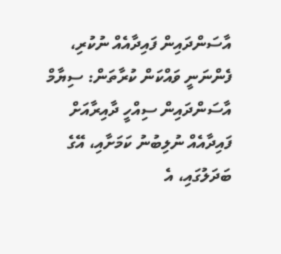އާސަންދައިން ފައިދާއެއް ނުކުރި، ފެންނަނީ ވައްކަން ކުރާތަން: ސިޔާމް
އާސަންދައިން ސިއްހީ ދާއިރާއަށް ފައިދާއެއް ނުލިބުނު ކަމަށާއި، އޭގެ ބަދަލުގައި، އެ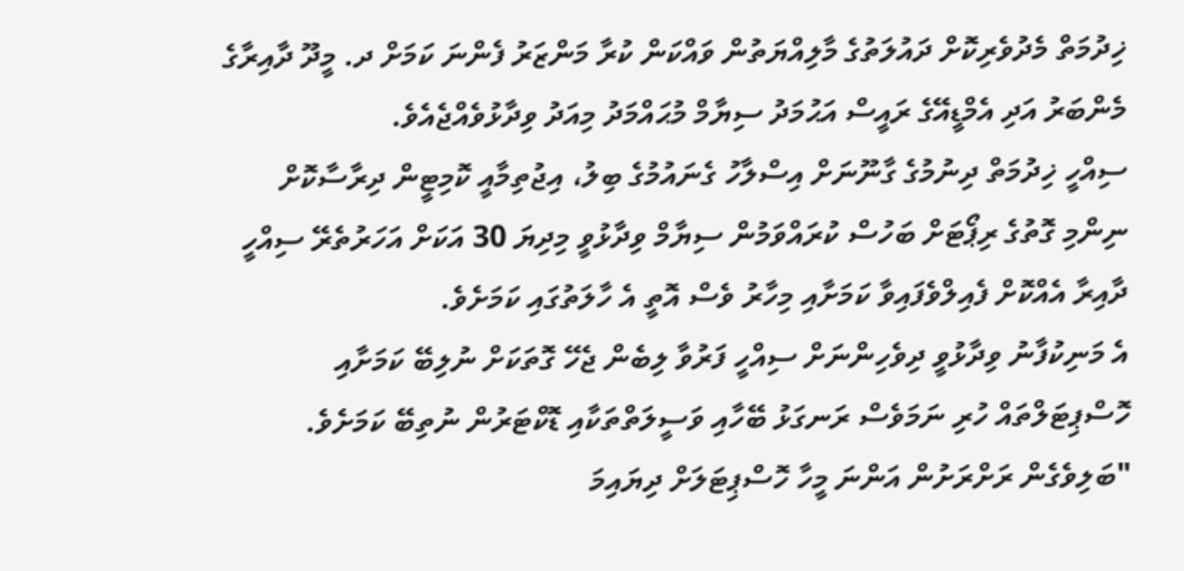ޚިދުމަތް މެދުވެރިކޮށް ދައުލަތުގެ މާލިއްޔަތުން ވައްކަން ކުރާ މަންޒަރު ފެންނަ ކަމަށް ދ. މީދޫ ދާއިރާގެ މެންބަރު އަދި އެމްޑީއޭގެ ރައީސް އަޙުމަދު ސިޔާމް މުޙައްމަދު މިއަދު ވިދާޅުވެއްޖެއެވެ.
ސިއްހީ ޚިދުމަތް ދިނުމުގެ ގާނޫނަށް އިސްލާހު ގެނައުމުގެ ބިލު، އިޖުތިމާއީ ކޮމިޓީން ދިރާސާކޮށް ނިންމި ގޮތުގެ ރިޕޯޓަށް ބަހުސް ކުރައްވަމުން ސިޔާމް ވިދާޅުވީ މިދިޔަ 30 އަކަށް އަހަރުތެރޭ ސިއްހީ ދާއިރާ އެއްކޮށް ފެއިލްވެފައިވާ ކަމަށާއި މިހާރު ވެސް އޮތީ އެ ހާލަތުގައި ކަމަށެވެ.
އެ މަނިކުފާނު ވިދާޅުވީ ދިވެހިންނަށް ސިއްހީ ފަރުވާ ލިބެން ޖެހޭ ގޮތަކަށް ނުލިބޭ ކަމަށާއި ހޮސްޕިޓަލްތައް ހުރި ނަމަވެސް ރަނގަޅު ބޭހާއި ވަސީލަތްތަކާއި ޑޮކްޓަރުން ނުތިބޭ ކަމަށެވެ.
"ބަލިވެގެން ރަށްރަށުން އަންނަ މީހާ ހޮސްޕިޓަލަށް ދިޔައިމަ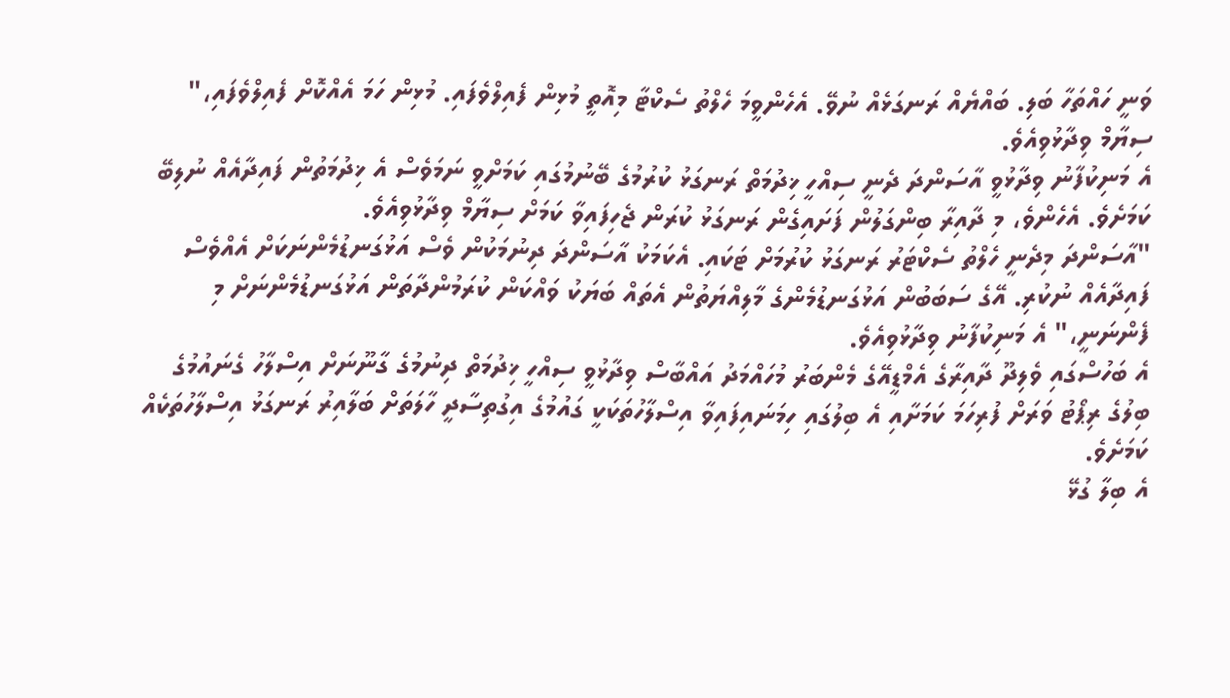ވަނީ ހައްތަހާ ބަލި. ބައްޔެއް ރަނގަޅެއް ނުވޭ. އެހެންވީމަ ހެލްތު ސެކްޓާ މިއޮތީ މުޅިން ފެއިލްވެފައި. މުޅިން ހަމަ އެއްކޮށް ފެއިލްވެފައި،" ސިޔާމް ވިދާޅުވިއެވެ.
އެ މަނިކުފާނު ވިދާޅުވީ އާސަންދަ ދެނީ ސިއްހީ ޚިދުމަތް ރަނގަޅު ކުރުމުގެ ބޭނުމުގައި ކަމަށްވީ ނަމަވެސް އެ ޚިދުމަތުން ފައިދާއެއް ނުލިބޭ ކަމަށެވެ. އެހެންވެ، މި ދާއިރާ ބިންގަލުން ފަށައިގެން ރަނގަޅު ކުރަން ޖެހިފައިވާ ކަމަށް ސިޔާމް ވިދާޅުވިއެވެ.
"އާސަންދަ މިދެނީ ހެލްތު ސެކްޓަރު ރަނގަޅު ކުރުމަށް ޓަކައި. އެކަމަކު އާސަންދަ ދިނުމަކުން ވެސް އަޅުގަނޑުމެންނަކަށް އެއްވެސް ފައިދާއެއް ނުކުރި. އޭގެ ސަބަބުން އަޅުގަނޑުމެންގެ މާލިއްޔަތުން އެތައް ބަޔަކު ވައްކަން ކުރަމުންދާތަން އަޅުގަނޑުމެންނަށް މި ފެންނަނީ،" އެ މަނިކުފާނު ވިދާޅުވިއެވެ.
އެ ބަހުސްގައި ވެލިދޫ ދާއިރާގެ އެމްޑީއޭގެ މެންބަރު މުހައްމަދު އައްބާސް ވިދާޅުވީ ސިއްހީ ޚިދުމަތް ދިނުމުގެ ގާނޫނަށް އިސްލާހު ގެނައުމުގެ ބިލުގެ ރިޕޯޓު ވަރަށް ފުރިހަމަ ކަމަށާއި އެ ބިލުގައި ހިމަނައިފައިވާ އިސްލާހުތަކަކީ ގައުމުގެ އިގުތިސާދީ ހާލަތަށް ބަލާއިރު ރަނގަޅު އިސްލާހުތަކެއް ކަމަށެވެ.
އެ ބިލާ ގުޅޭ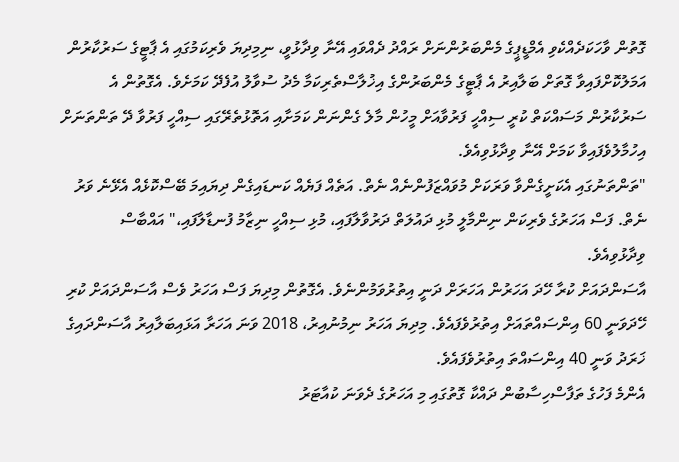ގޮތުން ވާހަކަދެއްކެވި އެމްޑީޕީގެ މެންބަރުންނަށް ރައްދު ދެއްވައި އޭނާ ވިދާޅުވީ، ނިމިދިޔަ ވެރިކަމުގައި އެ ޕާޓީގެ ސަރުކާރުން އަމަލުކޮށްފައިވާ ގޮތަށް ބަލާއިރު އެ ޕާޓީގެ މެންބަރުންގެ އިޚުލާސްތެރިކަމާ މެދު ސުވާލު އުފެދޭ ކަމަށެވެ. އެގޮތުން އެ ސަރުކާރުން މަސައްކަތް ކުރީ ސިއްހީ ފަރުވާއަށް މީހުން މާލެ ގެންނަން ކަމަށާއި އަތޮޅުތެރޭގައި ސިއްހީ ފަރުވާ ދޭ ތަންތަނަށް އިހުމާލުވެފައިވާ ކަމަށް އޭނާ ވިދާޅުވިއެވެ.
"ތަންތަނުގައި އެކަށީގެންވާ ވަރަކަށް މުވައްޒަފުންނެއް ނެތް. އަތެއް ފަޔެއް ކަނޑައިގެން ދިޔައިމަ ބޭސްކޮޅެއް އެޅޭނެ ވަރު ނެތް. ފަސް އަހަރުގެ ވެރިކަން ނިންމާލީ މުޅި ދައުލަތް ދަރުވާލާފައި، މުޅި ސިއްހީ ނިޒާމު ފުނޑާލާފައި،" އައްބާސް ވިދާޅުވިއެވެ.
އާސަންދައަށް ކުރާ ހޭދަ އަހަރުން އަހަރަށް ދަނީ އިތުރުވަމުންނެވެ. އެގޮތުން މިދިޔަ ފަސް އަހަރު ވެސް އާސަންދައަށް ކުރި ހޭދަވަނީ 60 އިންސައްތައަށް އިތުރުވެފައެވެ. މިދިޔަ އަހަރު ނިމުނުއިރު، 2018 ވަނަ އަހަރާ އަޅައިބަލާއިރު އާސަންދައިގެ ޚަރަދު ވަނީ 40 އިންސައްތަ އިތުރުވެފައެވެ.
އެންމެ ފަހުގެ ތަފާސްހިސާބުން ދައްކާ ގޮތުގައި މި އަހަރުގެ ދެވަނަ ކުއާޓަރު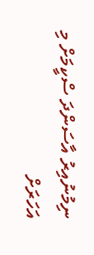ނިމުނުއިރު އާސަންދަ ސްކީމަށް މި އަހަރަށް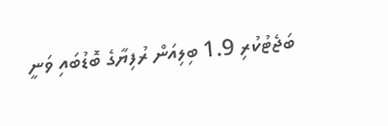ބަޖެޓުކުރި 1.9 ބިލިއަން ރުފިޔާގެ ބޮޑުބައި ވަނީ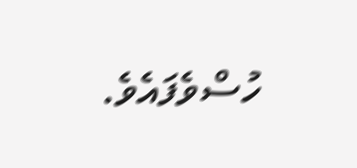ހުސްވެފައެވެ.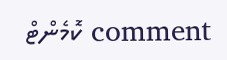comment ކޮމެންޓް